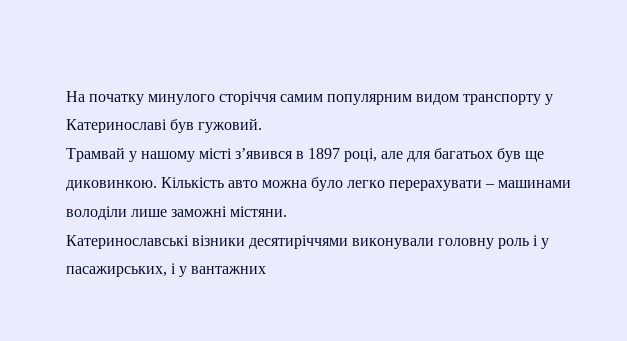На початку минулого сторіччя самим популярним видом транспорту у Катеринославі був гужовий.
Трамвай у нашому місті з’явився в 1897 році, але для багатьох був ще диковинкою. Кількість авто можна було легко перерахувати – машинами володіли лише заможні містяни.
Катеринославські візники десятиріччями виконували головну роль і у пасажирських, і у вантажних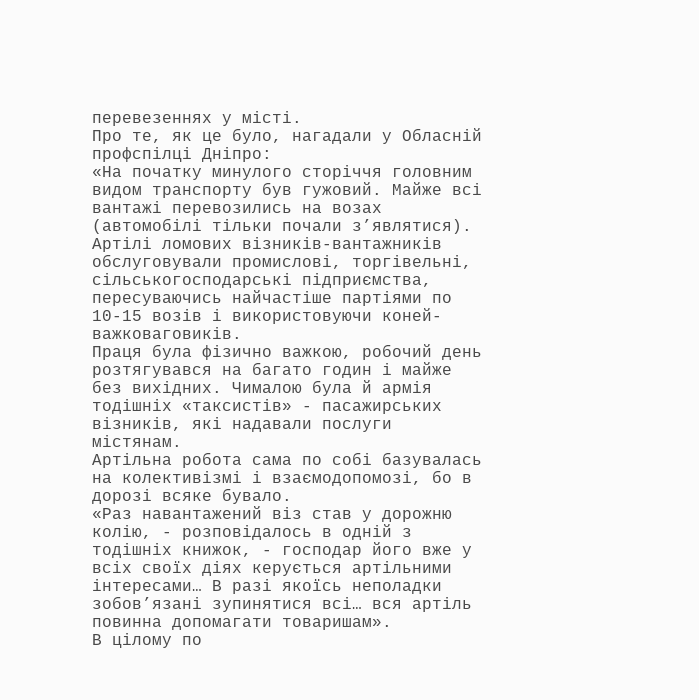перевезеннях у місті.
Про те, як це було, нагадали у Обласній профспілці Дніпро:
«На початку минулого сторіччя головним видом транспорту був гужовий. Майже всі вантажі перевозились на возах (автомобілі тільки почали з’являтися). Артілі ломових візників-вантажників обслуговували промислові, торгівельні, сільськогосподарські підприємства, пересуваючись найчастіше партіями по 10-15 возів і використовуючи коней-важковаговиків.
Праця була фізично важкою, робочий день розтягувався на багато годин і майже без вихідних. Чималою була й армія тодішніх «таксистів» - пасажирських візників, які надавали послуги містянам.
Артільна робота сама по собі базувалась на колективізмі і взаємодопомозі, бо в дорозі всяке бувало.
«Раз навантажений віз став у дорожню колію, - розповідалось в одній з тодішніх книжок, - господар його вже у всіх своїх діях керується артільними інтересами… В разі якоїсь неполадки зобов’язані зупинятися всі… вся артіль повинна допомагати товаришам».
В цілому по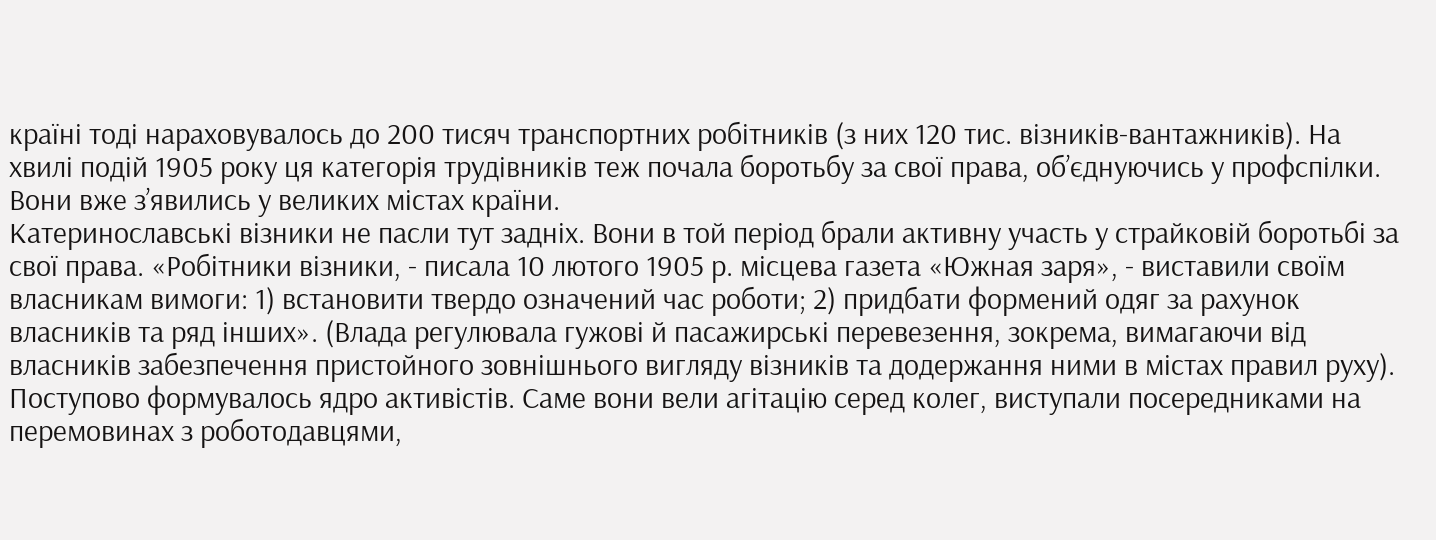країні тоді нараховувалось до 200 тисяч транспортних робітників (з них 120 тис. візників-вантажників). На хвилі подій 1905 року ця категорія трудівників теж почала боротьбу за свої права, об’єднуючись у профспілки. Вони вже з’явились у великих містах країни.
Катеринославські візники не пасли тут задніх. Вони в той період брали активну участь у страйковій боротьбі за свої права. «Робітники візники, - писала 10 лютого 1905 р. місцева газета «Южная заря», - виставили своїм власникам вимоги: 1) встановити твердо означений час роботи; 2) придбати формений одяг за рахунок власників та ряд інших». (Влада регулювала гужові й пасажирські перевезення, зокрема, вимагаючи від власників забезпечення пристойного зовнішнього вигляду візників та додержання ними в містах правил руху).
Поступово формувалось ядро активістів. Саме вони вели агітацію серед колег, виступали посередниками на перемовинах з роботодавцями,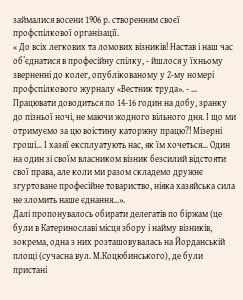займалися восени 1906 р. створенням своєї профспілкової організації.
« До всіх легкових та ломових візників! Настав і наш час об’єднатися в професійну спілку, - йшлося у їхньому зверненні до колег, опублікованому у 2-му номері профспілкового журналу «Вестник труда». - … Працювати доводиться по 14-16 годин на добу, зранку до пізньої ночі, не маючи жодного вільного дня. І що ми отримуємо за цю воістину каторжну працю?! Мізерні гроші… І хазяї експлуатують нас, як їм хочеться… Один на один зі своїм власником візник безсилий відстояти свої права, але коли ми разом складемо дружнє згуртоване професійне товариство, ніяка хазяйська сила не зломить наше єднання…».
Далі пропонувалось обирати делегатів по біржам (це були в Катеринославі місця збору і найму візників, зокрема, одна з них розташовувалась на Йорданській площі (сучасна вул. М.Коцюбинського), де були пристані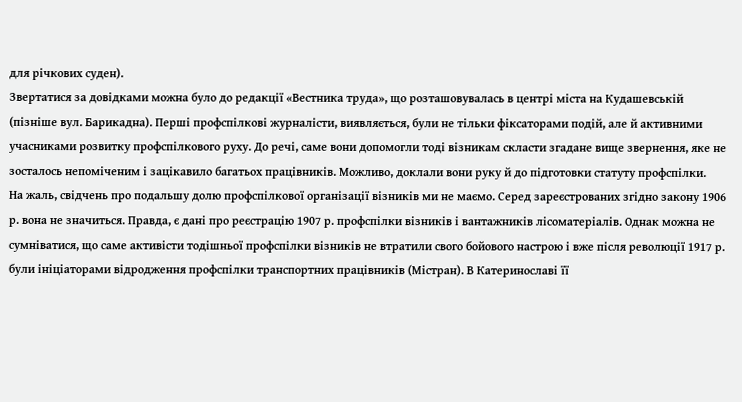для річкових суден).
Звертатися за довідками можна було до редакції «Вестника труда», що розташовувалась в центрі міста на Кудашевській (пізніше вул. Барикадна). Перші профспілкові журналісти, виявляється, були не тільки фіксаторами подій, але й активними учасниками розвитку профспілкового руху. До речі, саме вони допомогли тоді візникам скласти згадане вище звернення, яке не зосталось непоміченим і зацікавило багатьох працівників. Можливо, доклали вони руку й до підготовки статуту профспілки.
На жаль, свідчень про подальшу долю профспілкової організації візників ми не маємо. Серед зареєстрованих згідно закону 1906 р. вона не значиться. Правда, є дані про реєстрацію 1907 р. профспілки візників і вантажників лісоматеріалів. Однак можна не сумніватися, що саме активісти тодішньої профспілки візників не втратили свого бойового настрою і вже після революції 1917 р. були ініціаторами відродження профспілки транспортних працівників (Містран). В Катеринославі її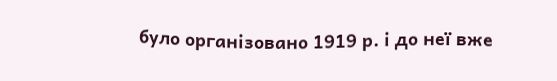було організовано 1919 р. і до неї вже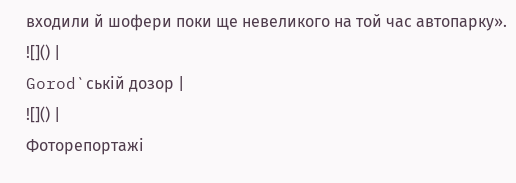входили й шофери поки ще невеликого на той час автопарку».
![]() |
Gorod`ській дозор |
![]() |
Фоторепортажі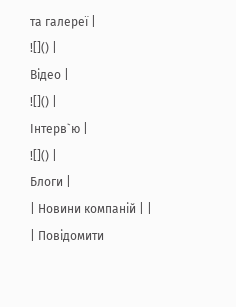та галереї |
![]() |
Відео |
![]() |
Інтерв`ю |
![]() |
Блоги |
| Новини компаній | |
| Повідомити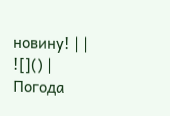новину! | |
![]() |
Погода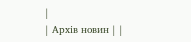|
| Архів новин | |